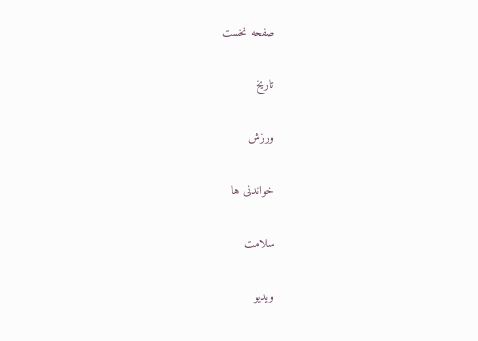صفحه نخست

تاریخ

ورزش

خواندنی ها

سلامت

ویدیو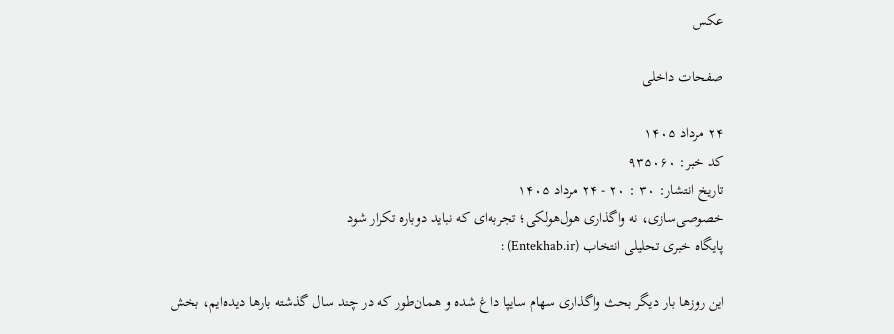عکس

صفحات داخلی

۲۴ مرداد ۱۴۰۵
کد خبر: ۹۳۵۰۶۰
تاریخ انتشار: ۳۰ : ۲۰ - ۲۴ مرداد ۱۴۰۵
خصوصی‌سازی، نه واگذاری هول‌هولکی؛ تجربه‌ای که نباید دوباره تکرار شود
پایگاه خبری تحلیلی انتخاب (Entekhab.ir) :

این روزها بار دیگر بحث واگذاری سهام سایپا داغ شده و همان‌طور که در چند سال گذشته بارها دیده‌ایم، بخش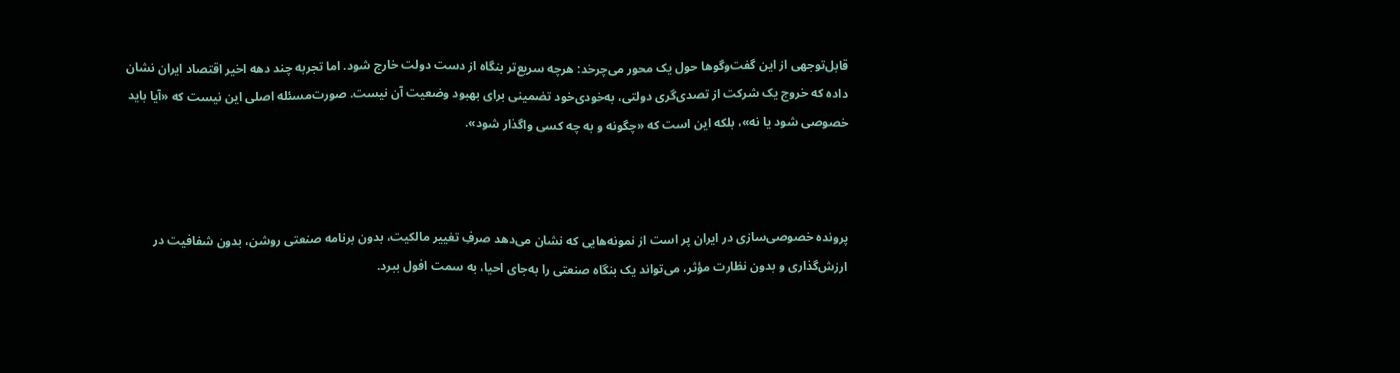قابل‌توجهی از این گفت‌وگوها حول یک محور می‌چرخد: هرچه سریع‌تر بنگاه از دست دولت خارج شود. اما تجربه چند دهه اخیر اقتصاد ایران نشان داده که خروج یک شرکت از تصدی‌گری دولتی، به‌خودی‌خود تضمینی برای بهبود وضعیت آن نیست. صورت‌مسئله اصلی این نیست که «آیا باید خصوصی شود یا نه»، بلکه این است که «چگونه و به چه کسی واگذار شود».



پرونده خصوصی‌سازی در ایران پر است از نمونه‌هایی که نشان می‌دهد صرفِ تغییر مالکیت، بدون برنامه صنعتی روشن، بدون شفافیت در ارزش‌گذاری و بدون نظارت مؤثر، می‌تواند یک بنگاه صنعتی را به‌جای احیا، به سمت افول ببرد.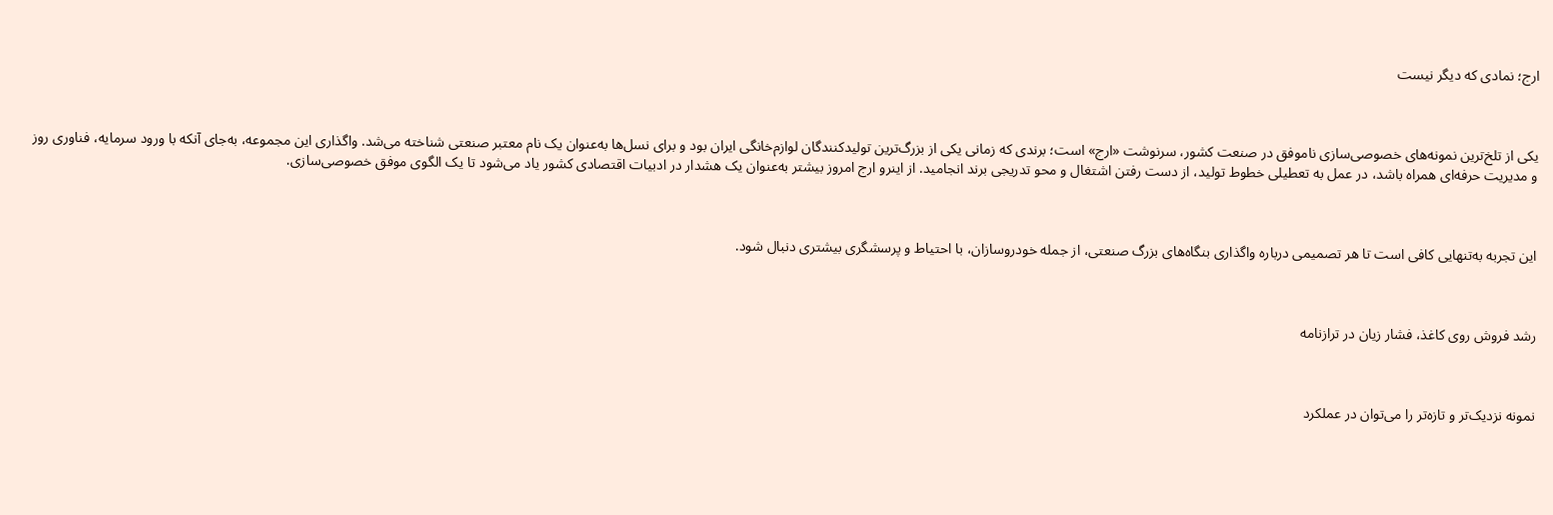ارج؛ نمادی که دیگر نیست



یکی از تلخ‌ترین نمونه‌های خصوصی‌سازی ناموفق در صنعت کشور، سرنوشت «ارج» است؛ برندی که زمانی یکی از بزرگ‌ترین تولیدکنندگان لوازم‌خانگی ایران بود و برای نسل‌ها به‌عنوان یک نام معتبر صنعتی شناخته می‌شد. واگذاری این مجموعه، به‌جای آنکه با ورود سرمایه، فناوری روز و مدیریت حرفه‌ای همراه باشد، در عمل به تعطیلی خطوط تولید، از دست رفتن اشتغال و محو تدریجی برند انجامید. از اینرو ارج امروز بیشتر به‌عنوان یک هشدار در ادبیات اقتصادی کشور یاد می‌شود تا یک الگوی موفق خصوصی‌سازی.



این تجربه به‌تنهایی کافی است تا هر تصمیمی درباره واگذاری بنگاه‌های بزرگ صنعتی، از جمله خودروسازان، با احتیاط و پرسشگری بیشتری دنبال شود.



رشد فروش روی کاغذ، فشار زیان در ترازنامه



نمونه نزدیک‌تر و تازه‌تر را می‌توان در عملکرد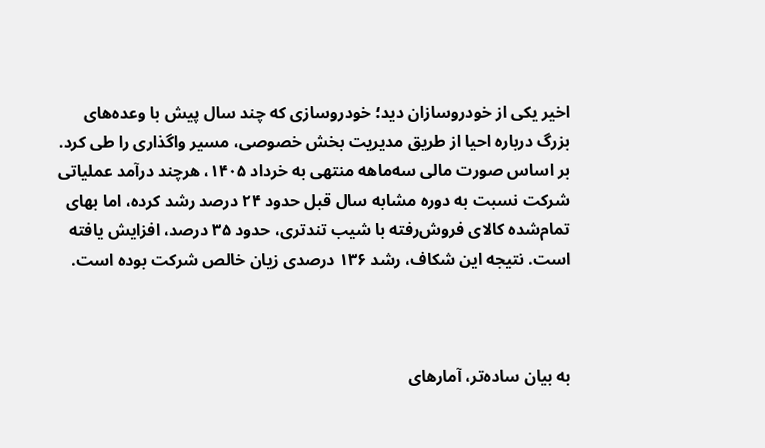اخیر یکی از خودروسازان دید؛ خودروسازی که چند سال پیش با وعده‌های بزرگ درباره احیا از طریق مدیریت بخش خصوصی، مسیر واگذاری را طی کرد. بر اساس صورت مالی سه‌ماهه منتهی به خرداد ۱۴۰۵، هرچند درآمد عملیاتی شرکت نسبت به دوره مشابه سال قبل حدود ۲۴ درصد رشد کرده، اما بهای تمام‌شده کالای فروش‌رفته با شیب تندتری، حدود ۳۵ درصد، افزایش یافته است. نتیجه این شکاف، رشد ۱۳۶ درصدی زیان خالص شرکت بوده است.



به بیان ساده‌تر، آمارهای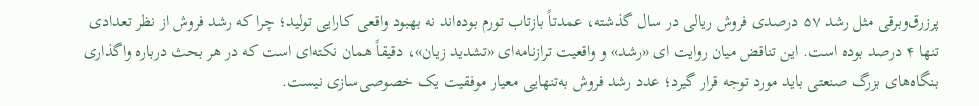پرزرق‌وبرقی مثل رشد ۵۷ درصدی فروش ریالی در سال گذشته، عمدتاً بازتاب تورم بوده‌اند نه بهبود واقعی کارایی تولید؛ چرا که رشد فروش از نظر تعدادی تنها ۴ درصد بوده است. این تناقض میان روایت ‌ای «رشد» و واقعیت ترازنامه‌ای «تشدید زیان»، دقیقاً همان نکته‌ای است که در هر بحث درباره واگذاری بنگاه‌های بزرگ صنعتی باید مورد توجه قرار گیرد؛ عدد رشد فروش به‌تنهایی معیار موفقیت یک خصوصی‌سازی نیست.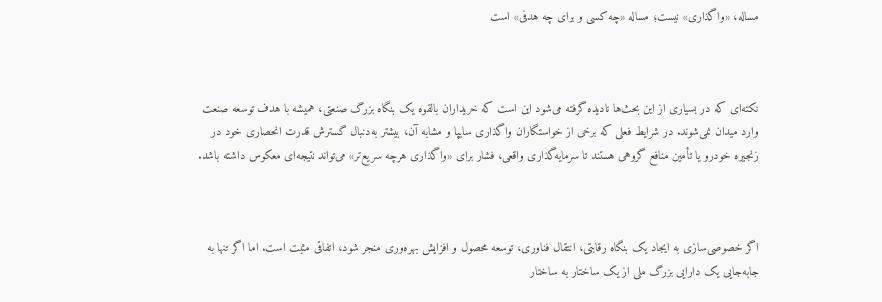مساله، «واگذاری» نیست؛ مساله «چه کسی و برای چه هدفی» است



نکته‌ای که در بسیاری از این بحث‌ها نادیده گرفته می‌شود این است که خریداران بالقوه یک بنگاه بزرگ صنعتی، همیشه با هدف توسعه صنعت وارد میدان نمی‌شوند. در شرایط فعلی که برخی از خواستگاران واگذاری سایپا و مشابه آن، بیشتر به‌دنبال گسترش قدرت انحصاری خود در زنجیره خودرو یا تأمین منافع گروهی هستند تا سرمایه‌گذاری واقعی، فشار برای «واگذاری هرچه سریع‌تر» می‌تواند نتیجه‌ای معکوس داشته باشد.



اگر خصوصی‌سازی به ایجاد یک بنگاه رقابتی، انتقال فناوری، توسعه محصول و افزایش بهره‌وری منجر شود، اتفاقی مثبت است. اما اگر تنها به جابه‌جایی یک دارایی بزرگ ملی از یک ساختار به ساختار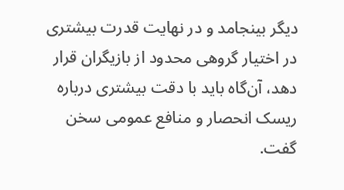دیگر بینجامد و در نهایت قدرت بیشتری در اختیار گروهی محدود از بازیگران قرار دهد، آن‌گاه باید با دقت بیشتری درباره ریسک انحصار و منافع عمومی سخن گفت.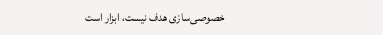خصوصی‌سازی هدف نیست، ابزار است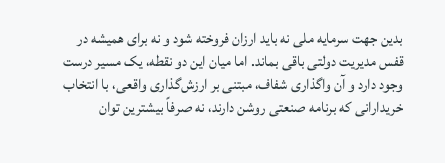بدین جهت سرمایه ملی نه باید ارزان فروخته شود و نه برای همیشه در قفس مدیریت دولتی باقی بماند. اما میان این دو نقطه، یک مسیر درست وجود دارد و آن واگذاری شفاف، مبتنی بر ارزش‌گذاری واقعی، با انتخاب خریدارانی که برنامه صنعتی روشن دارند، نه صرفاً بیشترین توان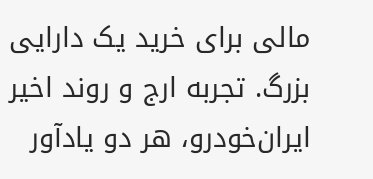مالی برای خرید یک دارایی بزرگ. تجربه ارج و روند اخیر ایران‌خودرو، هر دو یادآور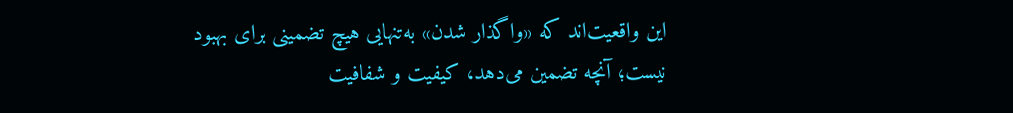این واقعیت‌اند که «واگذار شدن» به‌تنهایی هیچ تضمینی برای بهبود نیست؛ آنچه تضمین می‌دهد، کیفیت و شفافیت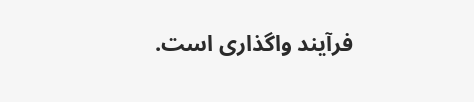فرآیند واگذاری است.